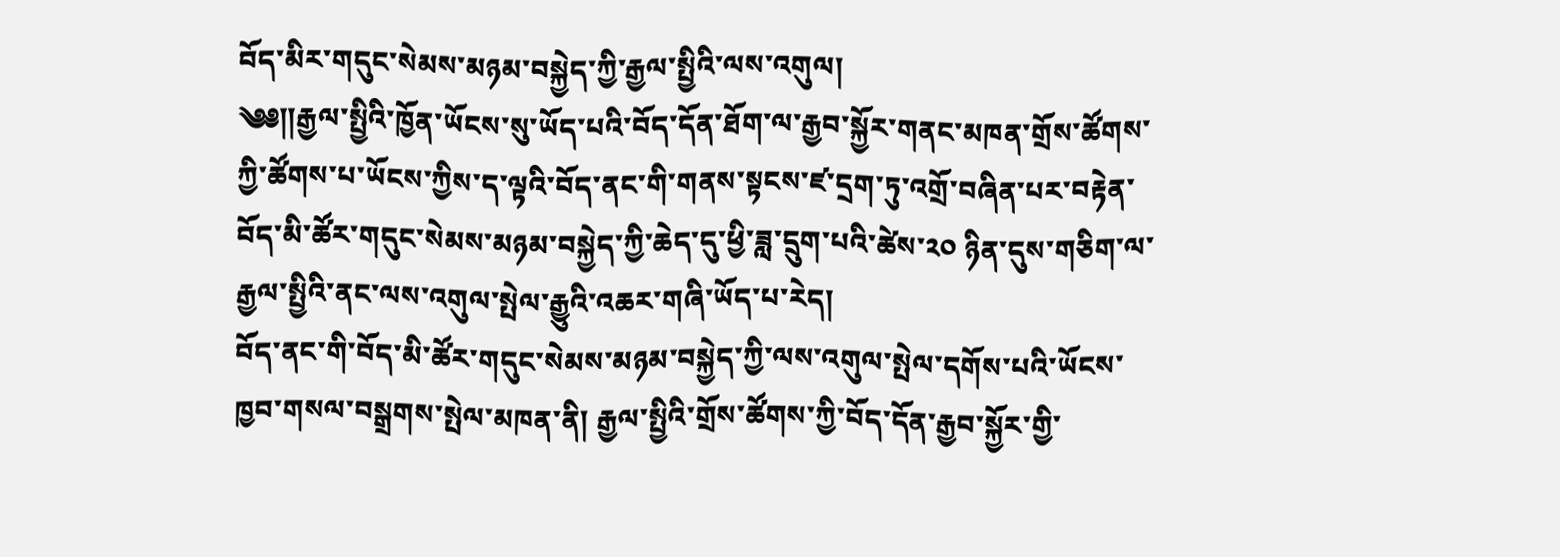བོད་མིར་གདུང་སེམས་མཉམ་བསྐྱེད་ཀྱི་རྒྱལ་སྤྱིའི་ལས་འགུལ།
༄༅༎རྒྱལ་སྤྱིའི་ཁྱོན་ཡོངས་སུ་ཡོད་པའི་བོད་དོན་ཐོག་ལ་རྒྱབ་སྐྱོར་གནང་མཁན་གྲོས་ཚོགས་ཀྱི་ཚོགས་པ་ཡོངས་ཀྱིས་ད་ལྟའི་བོད་ནང་གི་གནས་སྟངས་ཛ་དྲག་ཏུ་འགྲོ་བཞིན་པར་བརྟེན་བོད་མི་ཚོར་གདུང་སེམས་མཉམ་བསྐྱེད་ཀྱི་ཆེད་དུ་ཕྱི་ཟླ་དྲུག་པའི་ཚེས་༢༠ ཉིན་དུས་གཅིག་ལ་རྒྱལ་སྤྱིའི་ནང་ལས་འགུལ་སྤེལ་རྒྱུའི་འཆར་གཞི་ཡོད་པ་རེད།
བོད་ནང་གི་བོད་མི་ཚོར་གདུང་སེམས་མཉམ་བསྐྱེད་ཀྱི་ལས་འགུལ་སྤེལ་དགོས་པའི་ཡོངས་ཁྱབ་གསལ་བསྒྲགས་སྤེལ་མཁན་ནི། རྒྱལ་སྤྱིའི་གྲོས་ཚོགས་ཀྱི་བོད་དོན་རྒྱབ་སྐྱོར་གྱི་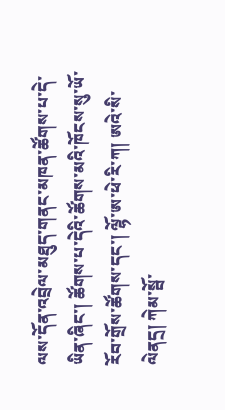ལས་དོན་འབྲེལ་མཐུད་གནང་མཁན་ཚོགས་པ་དེ་ཡིན་ཞིང་། ཚོགས་པ་དེའི་ཚོགས་མའི་ཁོངས་སུ་ཡོ་རོབ་གྲོས་ཚོགས་དང་། ལྷོ་ཨ་ཕེ་རི་ཀ། ཨའེ་སི་ལེནདྲ། ཀེམ་སྦོ་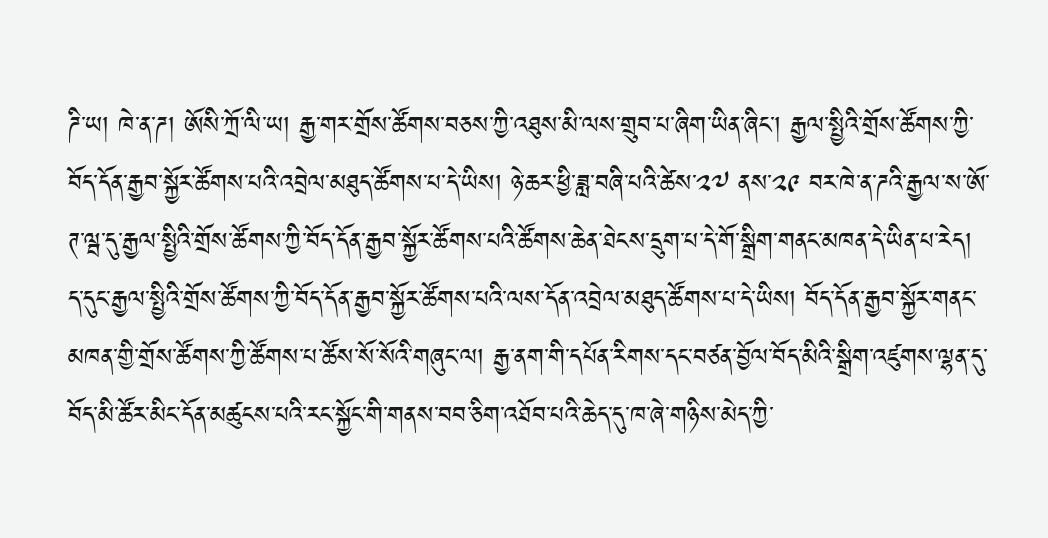ཌི་ཡ། ཁེ་ན་ཌ། ཨོསི་ཀྲོ་ལི་ཡ། རྒྱ་གར་གྲོས་ཚོགས་བཅས་ཀྱི་འཐུས་མི་ལས་གྲུབ་པ་ཞིག་ཡིན་ཞིང་། རྒྱལ་སྤྱིའི་གྲོས་ཚོགས་ཀྱི་བོད་དོན་རྒྱབ་སྐྱོར་ཚོགས་པའི་འབྲེལ་མཐུད་ཚོགས་པ་དེ་ཡིས། ཉེ་ཆར་ཕྱི་ཟླ་བཞི་པའི་ཚེས་༢༧ ནས་༢༩ བར་ཁེ་ན་ཌའི་རྒྱལ་ས་ཨོ་ཊ་ལྦ་དུ་རྒྱལ་སྤྱིའི་གྲོས་ཚོགས་ཀྱི་བོད་དོན་རྒྱབ་སྐྱོར་ཚོགས་པའི་ཚོགས་ཆེན་ཐེངས་དྲུག་པ་དེ་གོ་སྒྲིག་གནང་མཁན་དེ་ཡིན་པ་རེད། ད་དུང་རྒྱལ་སྤྱིའི་གྲོས་ཚོགས་ཀྱི་བོད་དོན་རྒྱབ་སྐྱོར་ཚོགས་པའི་ལས་དོན་འབྲེལ་མཐུད་ཚོགས་པ་དེ་ཡིས། བོད་དོན་རྒྱབ་སྐྱོར་གནང་མཁན་གྱི་གྲོས་ཚོགས་ཀྱི་ཚོགས་པ་ཚོས་སོ་སོའི་གཞུང་ལ། རྒྱ་ནག་གི་དཔོན་རིགས་དང་བཙན་བྱོལ་བོད་མིའི་སྒྲིག་འཛུགས་ལྷན་དུ་བོད་མི་ཚོར་མིང་དོན་མཚུངས་པའི་རང་སྐྱོང་གི་གནས་བབ་ཅིག་འཐོབ་པའི་ཆེད་དུ་ཁ་ཞེ་གཉིས་མེད་ཀྱི་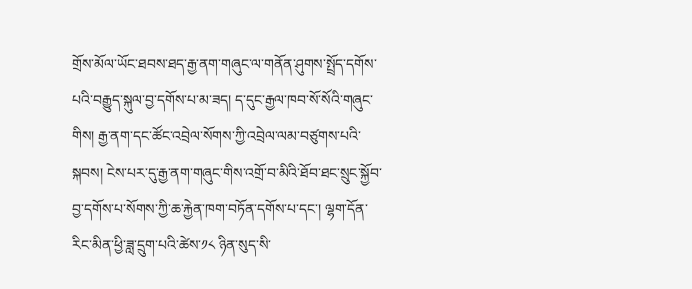གྲོས་མོལ་ཡོང་ཐབས་ཐད་རྒྱ་ནག་གཞུང་ལ་གནོན་ཤུགས་སྤྲོད་དགོས་པའི་བརྒྱུད་སྐུལ་བྱ་དགོས་པ་མ་ཟད། ད་དུང་རྒྱལ་ཁབ་སོ་སོའི་གཞུང་གིས། རྒྱ་ནག་དང་ཚོང་འབྲེལ་སོགས་ཀྱི་འབྲེལ་ལམ་བཙུགས་པའི་སྐབས། ངེས་པར་དུ་རྒྱ་ནག་གཞུང་གིས་འགྲོ་བ་མིའི་ཐོབ་ཐང་སྲུང་སྐྱོབ་བྱ་དགོས་པ་སོགས་ཀྱི་ཆ་རྐྱེན་ཁག་བཏོན་དགོས་པ་དང་། ལྷག་དོན་རིང་མིན་ཕྱི་ཟླ་དྲུག་པའི་ཚེས་༡༨ ཉིན་སུད་སི་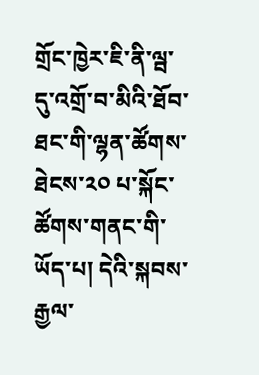གྲོང་ཁྱེར་ཇི་ནི་ལྦ་དུ་འགྲོ་བ་མིའི་ཐོབ་ཐང་གི་ལྷན་ཚོགས་ཐེངས་༢༠ པ་སྐོང་ཚོགས་གནང་གི་ཡོད་པ། དེའི་སྐབས་རྒྱལ་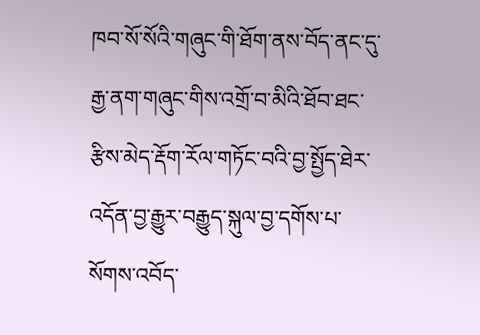ཁབ་སོ་སོའི་གཞུང་གི་ཐོག་ནས་བོད་ནང་དུ་རྒྱ་ནག་གཞུང་གིས་འགྲོ་བ་མིའི་ཐོབ་ཐང་རྩིས་མེད་རྡོག་རོལ་གཏོང་བའི་བྱ་སྤྱོད་ཐེར་འདོན་བྱ་རྒྱུར་བརྒྱུད་སྐུལ་བྱ་དགོས་པ་སོགས་འབོད་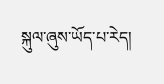སྐུལ་ཞུས་ཡོད་པ་རེད།